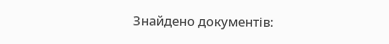Знайдено документів: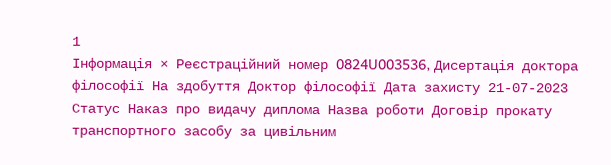1
Інформація × Реєстраційний номер 0824U003536, Дисертація доктора філософії На здобуття Доктор філософії Дата захисту 21-07-2023 Статус Наказ про видачу диплома Назва роботи Договір прокату транспортного засобу за цивільним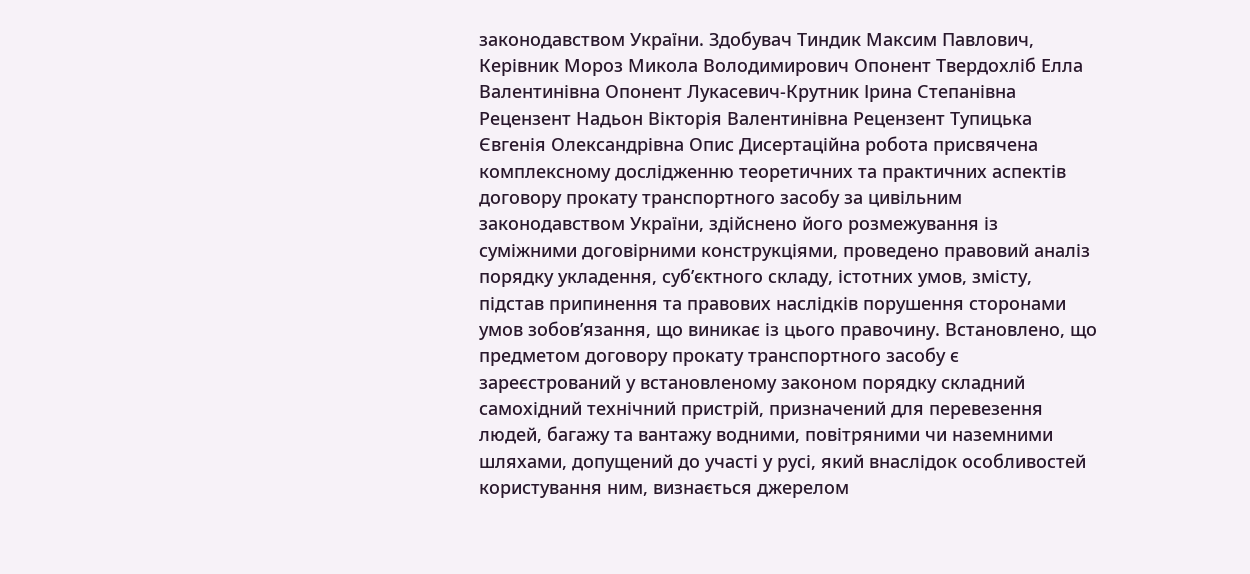законодавством України. Здобувач Тиндик Максим Павлович, Керівник Мороз Микола Володимирович Опонент Твердохліб Елла Валентинівна Опонент Лукасевич-Крутник Ірина Степанівна Рецензент Надьон Вікторія Валентинівна Рецензент Тупицька Євгенія Олександрівна Опис Дисертаційна робота присвячена комплексному дослідженню теоретичних та практичних аспектів договору прокату транспортного засобу за цивільним законодавством України, здійснено його розмежування із суміжними договірними конструкціями, проведено правовий аналіз порядку укладення, суб’єктного складу, істотних умов, змісту, підстав припинення та правових наслідків порушення сторонами умов зобов’язання, що виникає із цього правочину. Встановлено, що предметом договору прокату транспортного засобу є зареєстрований у встановленому законом порядку складний самохідний технічний пристрій, призначений для перевезення людей, багажу та вантажу водними, повітряними чи наземними шляхами, допущений до участі у русі, який внаслідок особливостей користування ним, визнається джерелом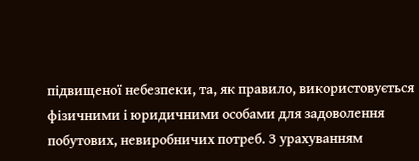підвищеної небезпеки, та, як правило, використовується фізичними і юридичними особами для задоволення побутових, невиробничих потреб. З урахуванням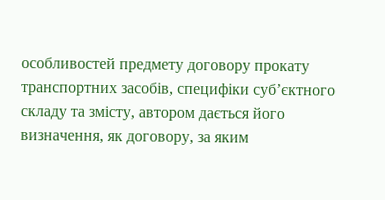особливостей предмету договору прокату транспортних засобів, специфіки суб’єктного складу та змісту, автором дається його визначення, як договору, за яким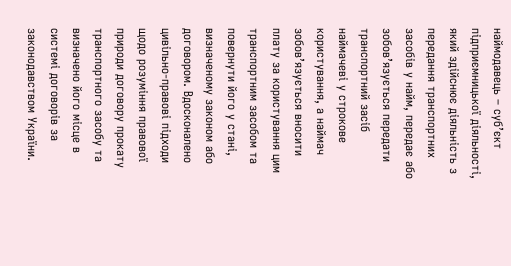наймодавець – суб’єкт підприємницької діяльності, який здійснює діяльність з передання транспортних засобів у найм, передає або зобов’язується передати транспортний засіб наймачеві у строкове користування, а наймач зобов’язується вносити плату за користування цим транспортним засобом та повернути його у стані, визначеному законом або договором. Вдосконалено цивільно-правові підходи щодо розуміння правової природи договору прокату транспортного засобу та визначено його місце в системі договорів за законодавством України.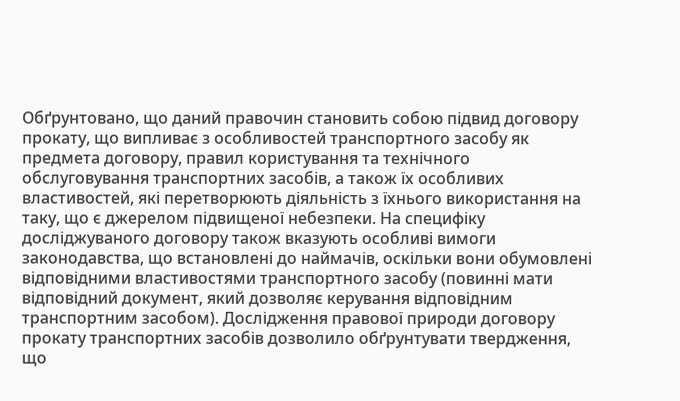Обґрунтовано, що даний правочин становить собою підвид договору прокату, що випливає з особливостей транспортного засобу як предмета договору, правил користування та технічного обслуговування транспортних засобів, а також їх особливих властивостей, які перетворюють діяльність з їхнього використання на таку, що є джерелом підвищеної небезпеки. На специфіку досліджуваного договору також вказують особливі вимоги законодавства, що встановлені до наймачів, оскільки вони обумовлені відповідними властивостями транспортного засобу (повинні мати відповідний документ, який дозволяє керування відповідним транспортним засобом). Дослідження правової природи договору прокату транспортних засобів дозволило обґрунтувати твердження, що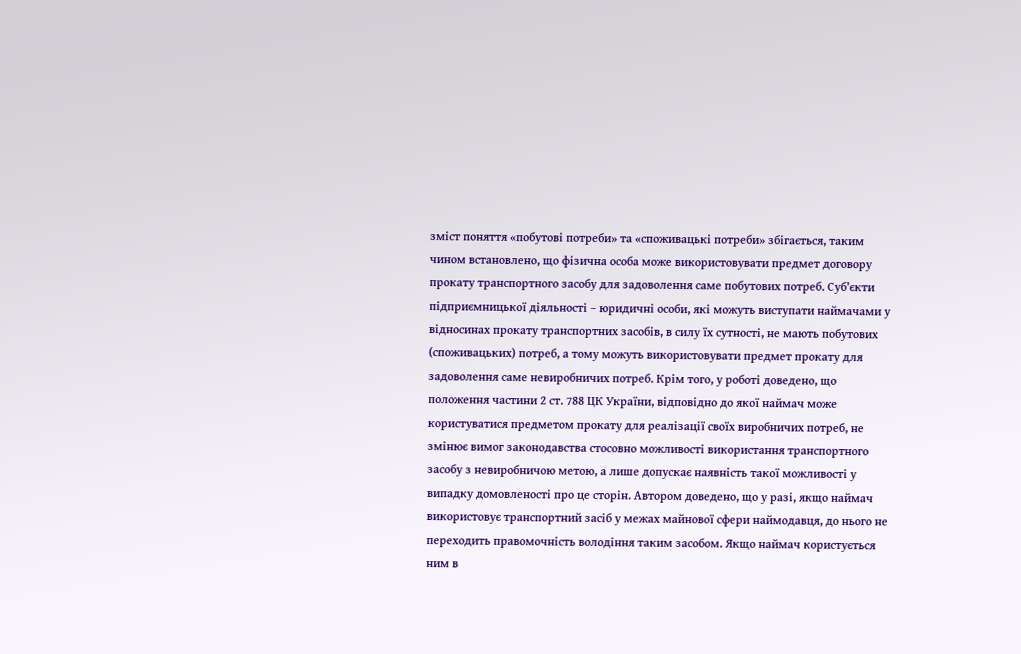зміст поняття «побутові потреби» та «споживацькі потреби» збігається, таким чином встановлено, що фізична особа може використовувати предмет договору прокату транспортного засобу для задоволення саме побутових потреб. Суб’єкти підприємницької діяльності – юридичні особи, які можуть виступати наймачами у відносинах прокату транспортних засобів, в силу їх сутності, не мають побутових (споживацьких) потреб, а тому можуть використовувати предмет прокату для задоволення саме невиробничих потреб. Крім того, у роботі доведено, що положення частини 2 ст. 788 ЦК України, відповідно до якої наймач може користуватися предметом прокату для реалізації своїх виробничих потреб, не змінює вимог законодавства стосовно можливості використання транспортного засобу з невиробничою метою, а лише допускає наявність такої можливості у випадку домовленості про це сторін. Автором доведено, що у разі, якщо наймач використовує транспортний засіб у межах майнової сфери наймодавця, до нього не переходить правомочність володіння таким засобом. Якщо наймач користується ним в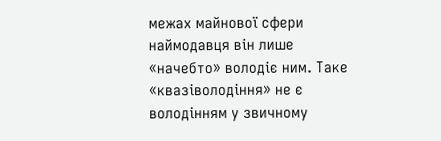межах майнової сфери наймодавця він лише «начебто» володіє ним. Таке «квазіволодіння» не є володінням у звичному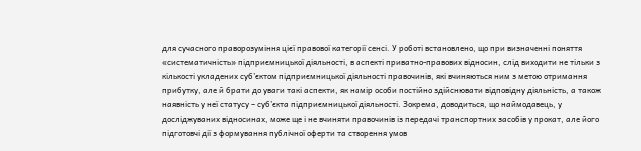для сучасного праворозуміння цієї правової категорії сенсі. У роботі встановлено, що при визначенні поняття «систематичність» підприємницької діяльності, в аспекті приватно-правових відносин, слід виходити не тільки з кількості укладених суб’єктом підприємницької діяльності правочинів, які вчиняються ним з метою отримання прибутку, але й брати до уваги такі аспекти, як намір особи постійно здійснювати відповідну діяльність, а також наявність у неї статусу – суб’єкта підприємницької діяльності. Зокрема, доводиться, що наймодавець, у досліджуваних відносинах, може ще і не вчиняти правочинів із передачі транспортних засобів у прокат, але його підготовчі дії з формування публічної оферти та створення умов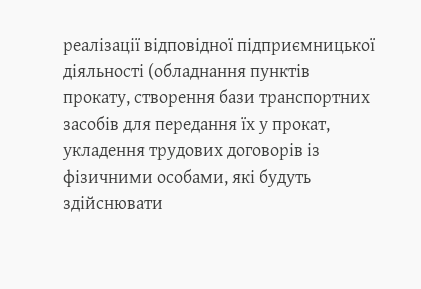реалізації відповідної підприємницької діяльності (обладнання пунктів прокату, створення бази транспортних засобів для передання їх у прокат, укладення трудових договорів із фізичними особами, які будуть здійснювати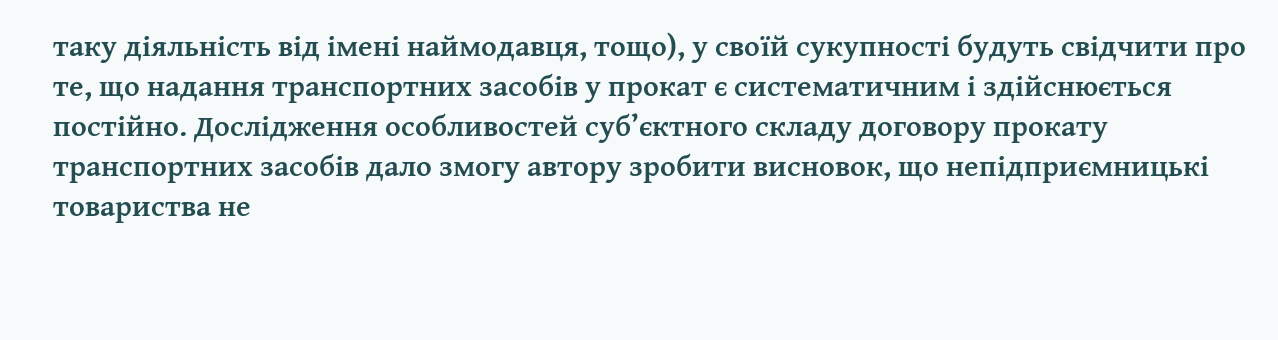таку діяльність від імені наймодавця, тощо), у своїй сукупності будуть свідчити про те, що надання транспортних засобів у прокат є систематичним і здійснюється постійно. Дослідження особливостей суб’єктного складу договору прокату транспортних засобів дало змогу автору зробити висновок, що непідприємницькі товариства не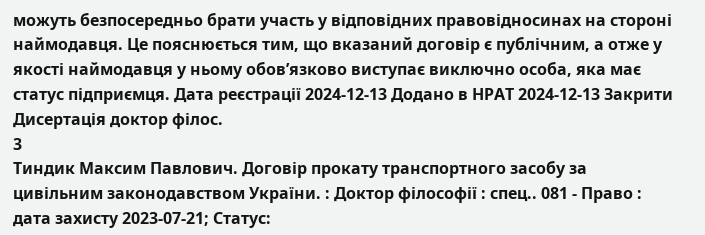можуть безпосередньо брати участь у відповідних правовідносинах на стороні наймодавця. Це пояснюється тим, що вказаний договір є публічним, а отже у якості наймодавця у ньому обов’язково виступає виключно особа, яка має статус підприємця. Дата реєстрації 2024-12-13 Додано в НРАТ 2024-12-13 Закрити
Дисертація доктор філос.
3
Тиндик Максим Павлович. Договір прокату транспортного засобу за цивільним законодавством України. : Доктор філософії : спец.. 081 - Право : дата захисту 2023-07-21; Статус: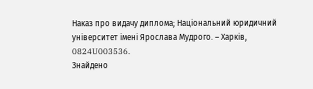Наказ про видачу диплома; Національний юридичний університет імені Ярослава Мудрого. – Харків, 0824U003536.
Знайдено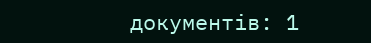документів: 1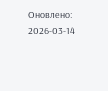Оновлено: 2026-03-14